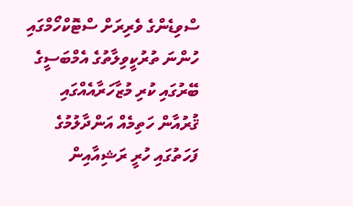ސްވިޑެންގެ ވެރިރަށް ސްޓޮކްހޯމްގައި ހުންނަ ތުރުކީވިލާތުގެ އެމްބަސީގެ ބޭރުގައި ކުރި މުޒާހަރާއެއްގައި ޤުރުއާން ހަތިމެއް އަންދާލުމުގެ ފަހަތުގައި ހުރީ ރަޝިއާއިން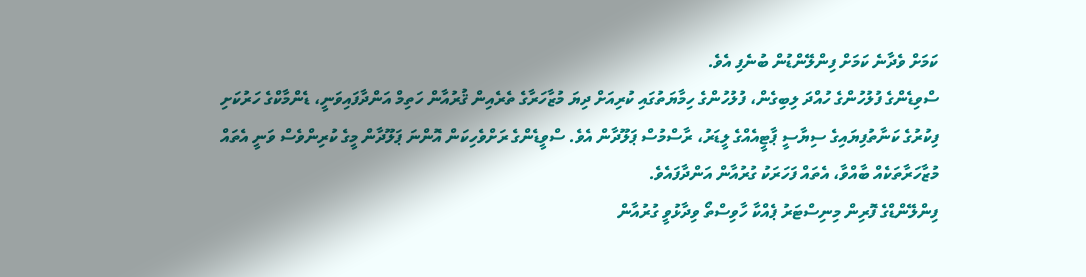ކަމަށް ވެދާނެ ކަމަށް ފިންލޭންޑުން ބުނެފި އެވެ.
ސްވިޑެންގެ ފުލުހުންގެ ހުއްދަ ލިބިގެން، ފުލުހުންގެ ހިމާޔަތުގައި ކުރިއަށް ދިޔަ މުޒާހަރާގެ ތެރެއިން ޤުރުއާން ހަތިމް އަންދާފައިވަނީ، ޑެންމާކްގެ ހަރުކަށި ފިކުރުގެ ކަނާތުފިޔައިގެ ސިޔާސީ ޕާޓީއެއްގެ ލީޑަރު، ރާސްމުސް ޕަލޫދާން އެވެ. ސްވީޑެންގެ ރަށްވެހިކަން އޮންނަ ޕަލޫދާން މީގެ ކުރިންވެސް ވަނީ އެތައް މުޒާހަރާތަކެއް ބާއްވާ، އެތައް ފަހަރަކު ގުރުއާން އަންދާފައެވެ.
ފިންލޭންޑްގެ ފޮރިން މިނިސްޓަރު ޕެއްކާ ހާވިސްތޯ ވިދާޅުވީ ގުރުއާން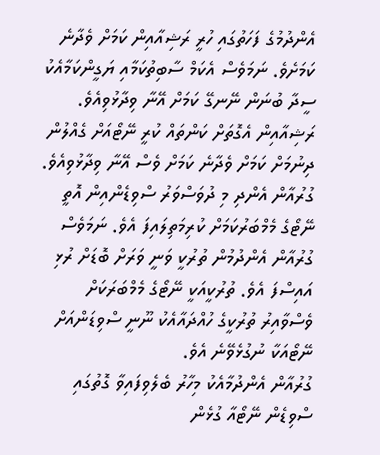އެންދުމުގެ ފަހަތުގައި ހުރީ ރަޝިއާއިން ކަމަށް ވެދާނެ ކަމަށެވެ. ނަމަވެސް އެކަމް ސާބިތުކަމާއި ޔަގީންކަމާއެކު ސީދާ ބުނަން ނޭނގޭ ކަމަށް އޭނާ ވިދާޅުވިއެވެ.
ރަޝިއާއިން އެގޮތަށް ކަންތައް ކުރީ ނޭޓޯއަށް ގެއްލުން ދިނުމަށް ކަމަށް ވެދާނެ ކަމަށް ވެސް އޭނާ ވިދާޅުވިއެވެ.
ގުރުއާން އެންދި މި ދުވަސްވަރު ސްވިޑެންއިން އޮތީ ނޭޓޯގެ މެމްބަރުކަމަށް ކުރިމަތިލައިފަ އެވެ. ނަމަވެސް ގުރުއާން އެންދުމުން ތުރުކީ ވަނީ ވަރަށް ބޮޑަށް ރުޅި އައިސްފަ އެވެ. ތުރުކީއަކީ ނޭޓޯގެ މެމްބަރަކަށް ވެސްވާއިރު ތުރުކީގެ ހުއްދައާއެކު ނޫނީ ސްވިޑަންއަށް ނޭޓޯއަކާ ނުގުޅެވޭނެ އެވެ.
ގުރުއާން އެންދުމާއެކު މިހާރު ބެލެވިފައިވާ ގޮތުގައި ސްވިޑެން ނޭޓޯއާ ގުޅެން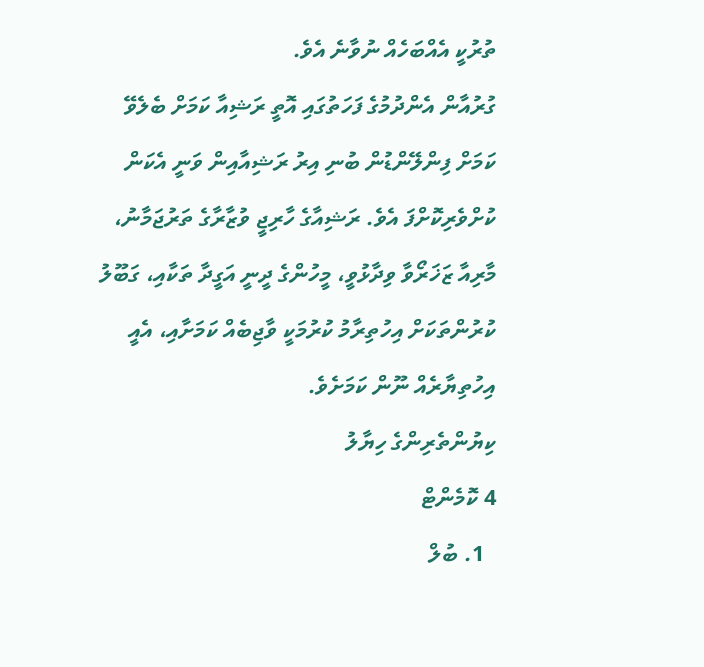ތުރުކީ އެއްބަހެއް ނުވާނެ އެވެ.
ގުރުއާން އެންދުމުގެ ފަހަތުގައި އޮތީ ރަޝިއާ ކަމަށް ބެލެވޭ ކަމަށް ފިންލޭންޑުން ބުނި އިރު ރަޝިއާއިން ވަނީ އެކަން ކުށްވެރިކޮށްފަ އެވެ. ރަޝިއާގެ ހާރިޖީ ވުޒާރާގެ ތަރުޖަމާނު، މާރިއާ ޒަޚަރޯވާ ވިދާޅުވީ، މީހުންގެ ދީނީ އަގީދާ ތަކާއި، ގަބޫލު ކުރުންތަކަށް އިހުތިރާމު ކުރުމަކީ ވާޖިބެއް ކަމަށާއި، އެއީ އިހުތިޔާރެއް ނޫން ކަމަށެވެ.
ކިޔުންތެރިންގެ ހިޔާލު
4 ކޮމެންޓް
  1. ބުލް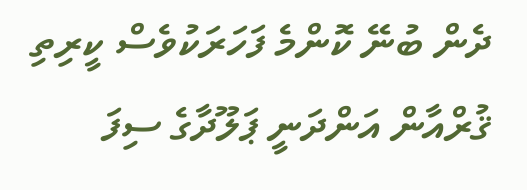ދެން ބުނޭ ކޮންމެ ފަހަރަކުވެސް ކީރިތި ޤުރްއާން އަންދަނީ ޕަލޫދާގެ ސިފަ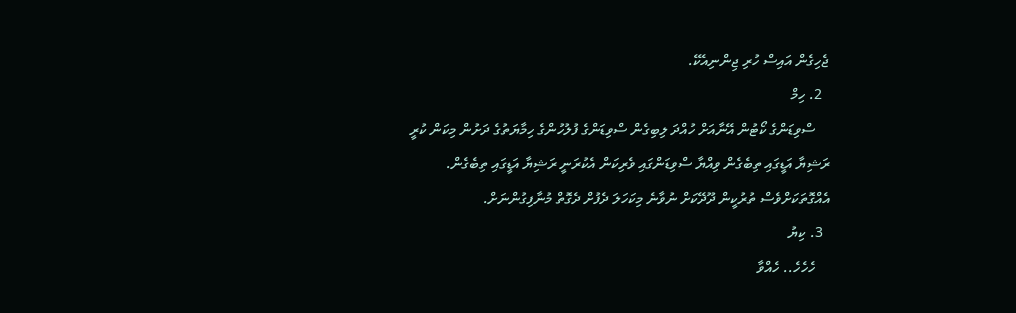ޖެހިގެން އައިސް ހުރި ޖިންނިއެކޭ.
  2. ހިމް
    ސްވިޑަންގެ ކޯޓުން އޭނާއަށް ހުއްދަ ލިބިގެން ސްވިޑަންގެ ފުލުހުންގެ ހިމާޔަތުގެ ދަށުން މިކަން ކުރީ ރަޝިޔާ އަޑީގައި ތިބެގެން ވިއްޔާ ސްވިޑަންގައި ވެރިކަން އެކުރަނީ ރަޝިޔާ އަޑީގައި ތިބެގެން. އެއްގޮތަކަށްވެސް ތުރުކީން ދޫދޭކަށް ނުވާނެ މިކަހަލަ ދެފުށް ދެގޮތް މުނާފިގުންނަށް.
  3. ކިޔު
    ހެހެހެ.. ހެއްވާ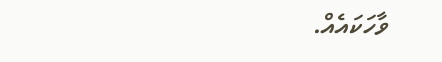ވާހަކައެއް.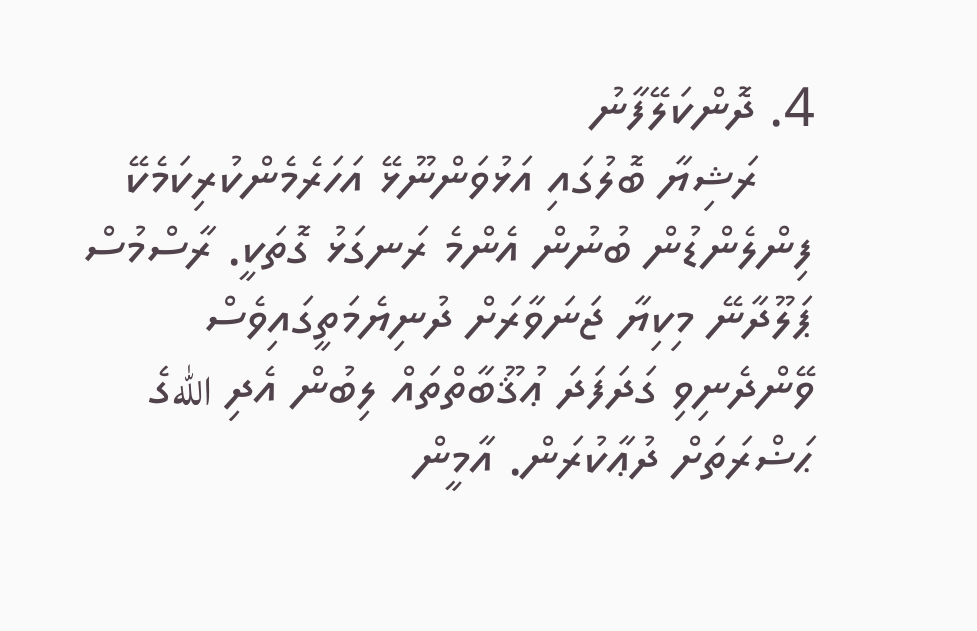4. ދޮންކަލޭފާނު
    ރަޝިޔާ ބޮލުގައި އަޅުވަންނޫޅޭ އަހަރެމެންކުރިކަމެކޭ ފިންލެންޑުން ބުނުން އެންމެ ރަނގަޅު ގޮތަކީ. ރާސްމުސް ޕަލޫދާނޭ މިކިޔާ ޖަނަވާރަށް ދުނިޔެމަތީގައިވެސް ވޭންދެނިވި ގަދަފަދަ ޢުޤޫބާތްތައް ލިބުން އެދި اللهގެ ޙަޟްރަތަށް ދުޢާކުރަން. އާމީން